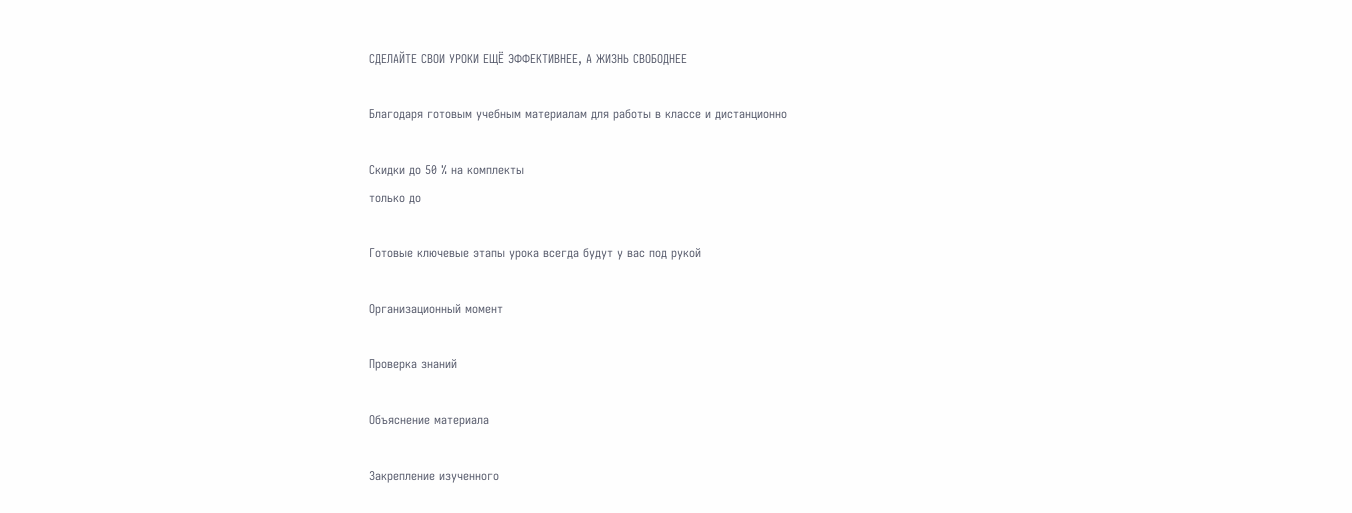СДЕЛАЙТЕ СВОИ УРОКИ ЕЩЁ ЭФФЕКТИВНЕЕ, А ЖИЗНЬ СВОБОДНЕЕ

Благодаря готовым учебным материалам для работы в классе и дистанционно

Скидки до 50 % на комплекты
только до

Готовые ключевые этапы урока всегда будут у вас под рукой

Организационный момент

Проверка знаний

Объяснение материала

Закрепление изученного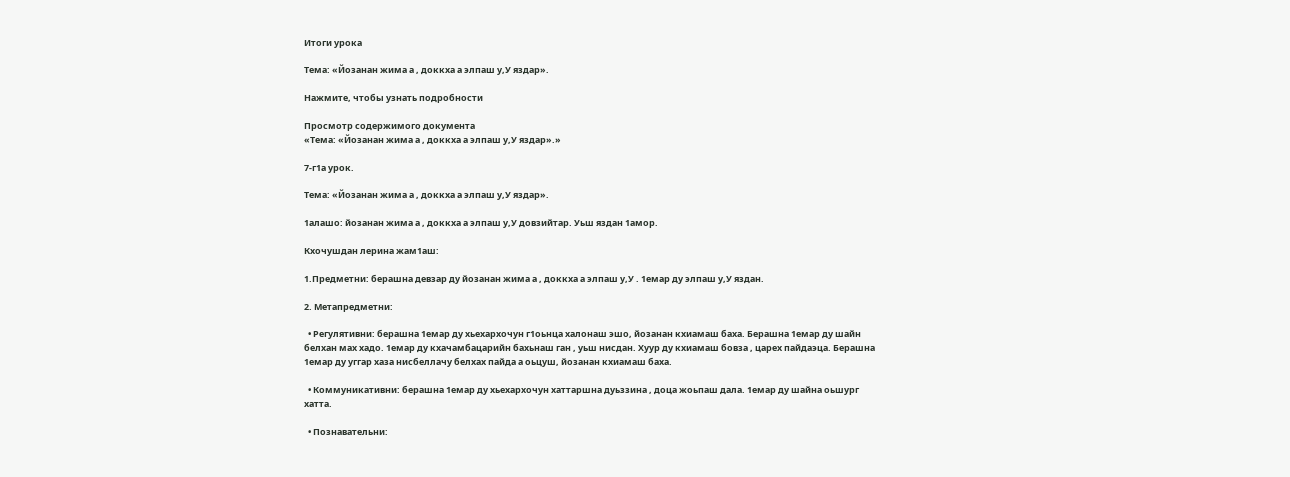Итоги урока

Тема: «Йозанан жима а , доккха а элпаш у,У яздар».

Нажмите, чтобы узнать подробности

Просмотр содержимого документа
«Тема: «Йозанан жима а , доккха а элпаш у,У яздар».»

7-г1а урок.

Тема: «Йозанан жима а , доккха а элпаш у,У яздар».

1алашо: йозанан жима а , доккха а элпаш у,У довзийтар. Уьш яздан 1амор.

Кхочушдан лерина жам1аш:

1.Предметни: берашна девзар ду йозанан жима а , доккха а элпаш у,У . 1емар ду элпаш у,У яздан.

2. Метапредметни:

  • Регулятивни: берашна 1емар ду хьехархочун г1оьнца халонаш эшо, йозанан кхиамаш баха. Берашна 1емар ду шайн белхан мах хадо. 1емар ду кхачамбацарийн бахьнаш ган , уьш нисдан. Хуур ду кхиамаш бовза , царех пайдаэца. Берашна 1емар ду уггар хаза нисбеллачу белхах пайда а оьцуш, йозанан кхиамаш баха.

  • Коммуникативни: берашна 1емар ду хьехархочун хаттаршна дуьззина , доца жоьпаш дала. 1емар ду шайна оьшург хатта.

  • Познавательни: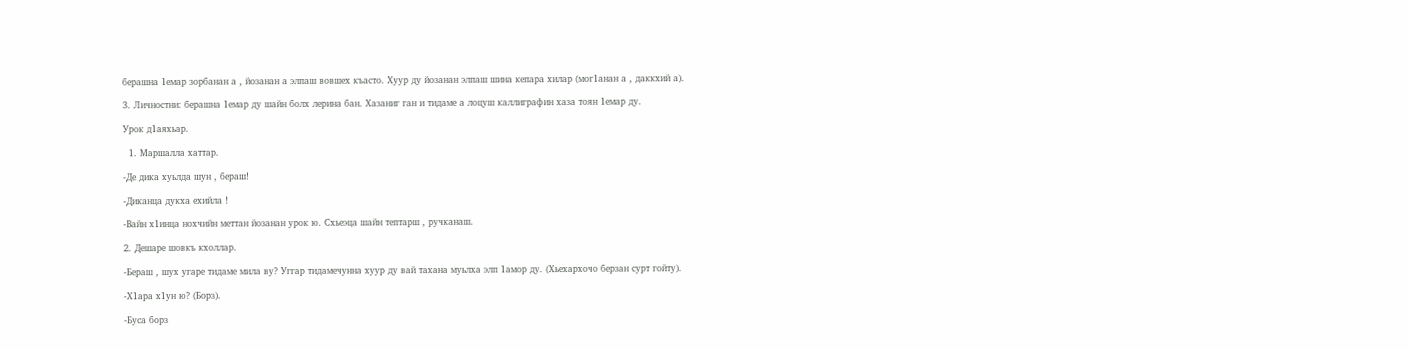берашна 1емар зорбанан а , йозанан а элпаш вовшех къасто. Хуур ду йозанан элпаш шина кепара хилар (мог1анан а , даккхий а).

3. Личностни: берашна 1емар ду шайн болх лерина бан. Хазаниг ган и тидаме а лоцуш каллиграфин хаза тоян 1емар ду.

Урок д1аяхьар.

  1. Маршалла хаттар.

-Де дика хуьлда шун , бераш!

-Диканца дукха ехийла !

-Вайн х1инца нохчийн меттан йозанан урок ю. Схьеэца шайн тептарш , ручканаш.

2. Дешаре шовкъ кхоллар.

-Бераш , шух угаре тидаме мила ву? Уггар тидамечунна хуур ду вай тахана муьлха элп 1амор ду. (Хьехархочо берзан сурт гойту).

-Х1ара х1ун ю? (Борз).

-Буса борз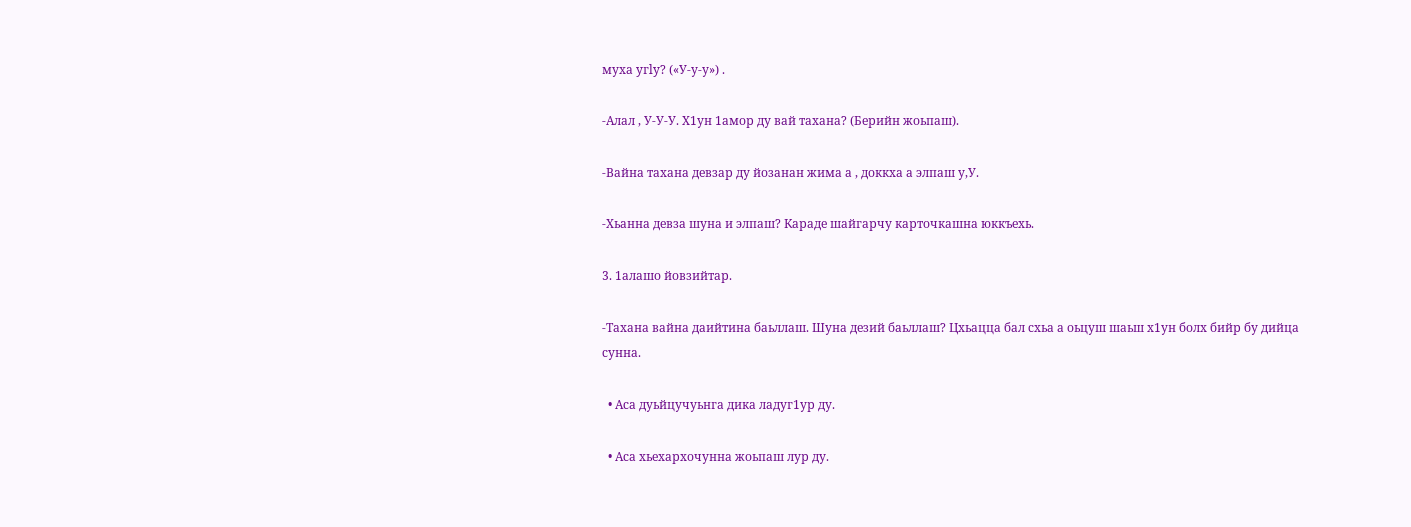муха yгly? («У-у-у») .

-Алал , У-У-У. Х1ун 1амор ду вай тахана? (Берийн жоьпаш).

-Вайна тахана девзар ду йозанан жима а , доккха а элпаш у,У.

-Хьанна девза шуна и элпаш? Караде шайгарчу карточкашна юккъехь.

3. 1алашо йовзийтар.

-Тахана вайна даийтина баьллаш. Шуна дезий баьллаш? Цхьацца бал схьа а оьцуш шаьш х1ун болх бийр бу дийца сунна.

  • Аса дуьйцучуьнга дика ладуг1ур ду.

  • Аса хьехархочунна жоьпаш лур ду.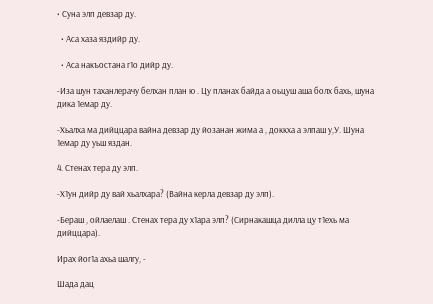• Суна элп девзар ду.

  • Аса хаза яздийр ду.

  • Аса накъостана г1о дийр ду.

-Иза шун таханлерачу белхан план ю . Цу планах байда а оьцуш аша болх бахь, шуна дика 1емар ду.

-Хьалха ма дийццара вайна девзар ду йозанан жима а , доккха а элпаш у,У. Шуна 1емар ду уьш яздан.

4. Стенах тера ду элп.

-Х1ун дийр ду вай хьалхара? (Вайна керла девзар ду элп).

-Бераш , ойлаелаш . Стенах тера ду х1ара элп? (Сирнакашца дилла цу т1ехь ма дийццара).

Ирах йог1а ахьа шалгу, -

Шада дац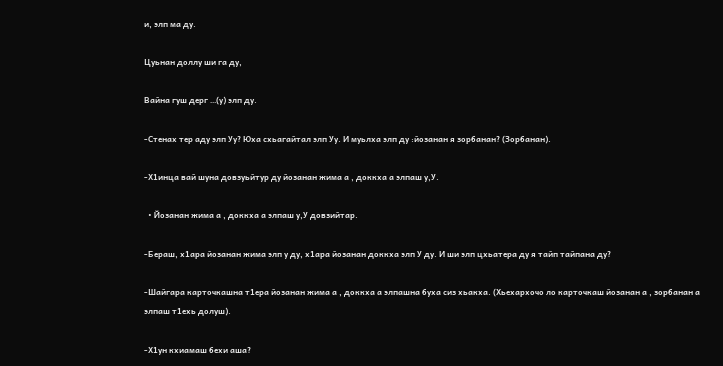и, элп ма ду.

Цуьнан доллу ши га ду,

Вайна гуш дерг …(у) элп ду.

-Стенах тер аду элп Уу? Юха схьагайтал элп Уу. И муьлха элп ду :йозанан я зорбанан? (Зорбанан).

-Х1инца вай шуна довзуьйтур ду йозанан жима а , доккха а элпаш у,У.

  • Йозанан жима а , доккха а элпаш у,У довзийтар.

-Бераш, х1ара йозанан жима элп у ду, х1ара йозанан доккха элп У ду. И ши элп цхьатера ду я тайп тайпана ду?

-Шайгара карточкашна т1ера йозанан жима а , доккха а элпашна буха сиз хьакха. (Хьехархочо ло карточкаш йозанан а , зорбанан а элпаш т1ехь долуш).

-Х1ун кхиамаш бехи аша?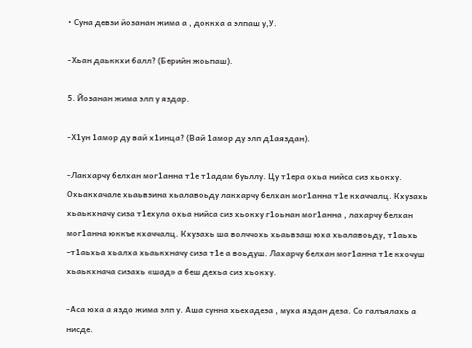• Суна девзи йозанан жима а , доккха а элпаш у,У.

-Хьан даьккхи балл? (Берийн жоьпаш).

5. Йозанан жима элп у яздар.

-Х1ун 1амор ду вай х1инца? (Вай 1амор ду элп д1аяздан).

-Лакхарчу белхан мог1анна т1е т1адам буьллу. Цу т1ера охьа нийса сиз хьокху. Охьакхачале хьаьвзина хьалавоьду лакхарчу белхан мог1анна т1е кхаччалц. Кхузахь хьаькхначу сиза т1ехула охьа нийса сиз хьокху г1оьнан мог1анна , лахарчу белхан мог1анна юккъе кхаччалц. Кхузахь ша волччохь хьаьвзаш юха хьалавоьду, т1аьхь –т1аьхьа хьалха хьаькхначу сиза т1е а воьдуш. Лахарчу белхан мог1анна т1е кхочуш хьаькхнача сизахь «шад» а беш дехьа сиз хьокху.

-Аса юха а яздо жима элп у. Аша сунна хьехадеза , муха яздан деза. Со галъялахь а нисде.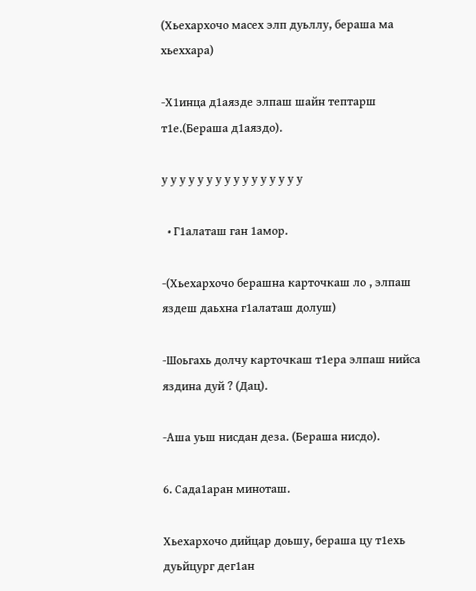(Хьехархочо масех элп дуьллу, бераша ма хьеххара)

-Х1инца д1аязде элпаш шайн тептарш т1е.(Бераша д1аяздо).

у у у у у у у у у у у у у у у у

  • Г1алаташ ган 1амор.

-(Хьехархочо берашна карточкаш ло , элпаш яздеш даьхна г1алаташ долуш)

-Шоьгахь долчу карточкаш т1ера элпаш нийса яздина дуй ? (Дац).

-Аша уьш нисдан деза. (Бераша нисдо).

6. Сада1аран миноташ.

Хьехархочо дийцар доьшу, бераша цу т1ехь дуьйцург дег1ан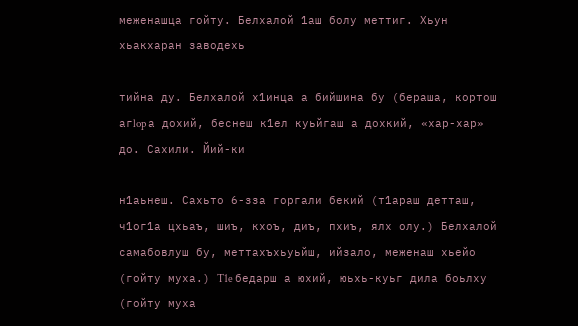меженашца гойту. Белхалой 1аш болу меттиг. Хьун хьакхаран заводехь

тийна ду. Белхалой х1инца а бийшина бу (бераша, кортош aгlop а дохий, беснеш к1ел куьйгаш а дохкий, «хар-хар» до. Сахили. Йий-ки

н1аьнеш. Сахьто 6-зза горгали бекий (т1араш детташ, ч1ог1а цхьаъ, шиъ, кхоъ, диъ, пхиъ, ялх олу.) Белхалой самабовлуш бу, меттахъхьуьйш, ийзало, меженаш хьейо (гойту муха.) T1e бедарш а юхий, юьхь-куьг дила боьлху (гойту муха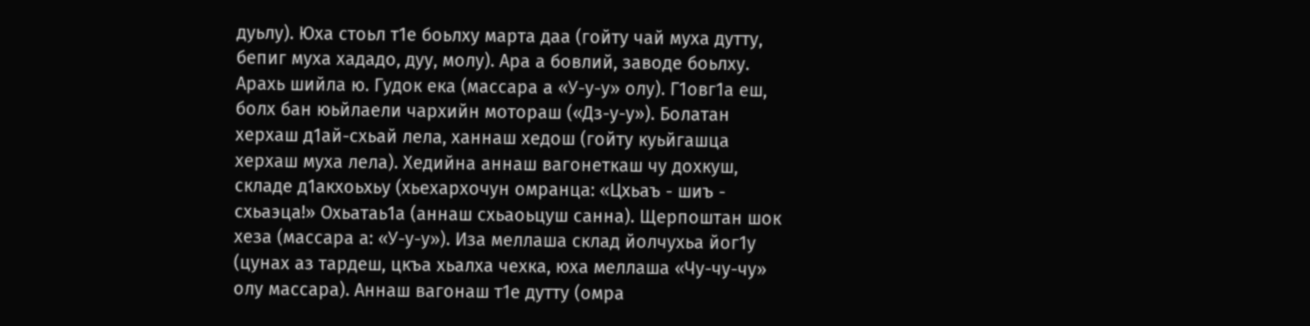дуьлу). Юха стоьл т1е боьлху марта даа (гойту чай муха дутту, бепиг муха хададо, дуу, молу). Ара а бовлий, заводе боьлху. Арахь шийла ю. Гудок ека (массара а «У-у-у» олу). Г1овг1а еш, болх бан юьйлаели чархийн мотораш («Дз-у-у»). Болатан херхаш д1ай-схьай лела, ханнаш хедош (гойту куьйгашца херхаш муха лела). Хедийна аннаш вагонеткаш чу дохкуш, складе д1акхоьхьу (хьехархочун омранца: «Цхьаъ - шиъ - схьаэца!» Охьатаь1а (аннаш схьаоьцуш санна). Щерпоштан шок хеза (массара а: «У-у-у»). Иза меллаша склад йолчухьа йог1у (цунах аз тардеш, цкъа хьалха чехка, юха меллаша «Чу-чу-чу» олу массара). Аннаш вагонаш т1е дутту (омра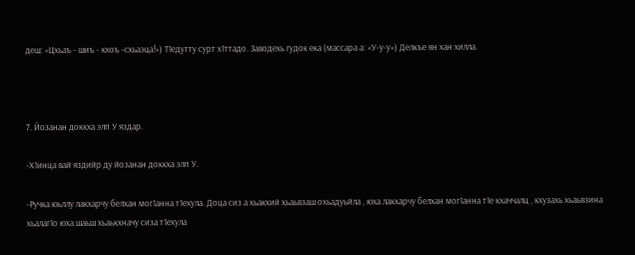деш: «Цхьаъ - шиъ - кхоъ -схьаэца!») Т1едутту сурт х1ттадо. Заводехь гудок ека (массара а: «У-у-у») Делкъе ян хан хилла.



7. Йозанан доккха элп У яздар.

-Х1инца вай яздийр ду йозанан доккха элп У.

-Ручка юьллу лакхарчу белхан мог1анна т1ехула. Доца сиз а хьакхий хьаьвзаш охьадуьйла , юха лакхарчу белхан мог1анна т1е кхаччалц , кхузахь хьаьвзина хьалаг1о юха шаьш хьаькхначу сиза т1ехула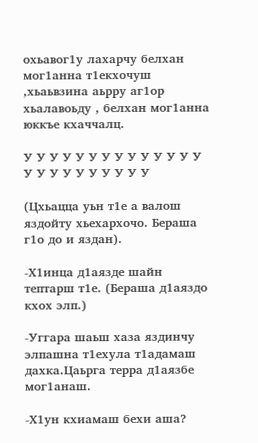охьавог1у лахарчу белхан мог1анна т1екхочуш ,хьаьвзина аьрру аг1ор хьалавоьду , белхан мог1анна юккъе кхаччалц.

У У У У У У У У У У У У У У У У У У У У У У У У

(Цхьацца уьн т1е а валош яздойту хьехархочо. Бераша г1о до и яздан).

-Х1инца д1аязде шайн тептарш т1е. (Бераша д1аяздо кхох элп.)

-Уггара шаьш хаза яздинчу элпашна т1ехула т1адамаш дахка.Цаьрга терра д1аязбе мог1анаш.

-Х1ун кхиамаш бехи аша?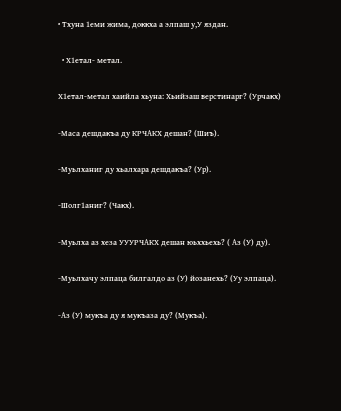• Тхуна 1еми жима, доккха а элпаш у,У яздан.

  • Х1етал- метал.

Х1етал-метал хаийла хьуна: Хьийзаш верстинарг? (Урчакх)

-Маса дешдакъа ду КРЧАКХ дешан? (Шиъ).

-Муьлханиг ду хьалхара дешдакъа? (Ур).

-Шолг1аниг? (Чакх).

-Муьлха аз хеза УУУРЧАКХ дешан юьххьехь? ( Аз (У) ду).

-Муьлхачу элпаца билгалдо аз (У) йозанехь? (Уу элпаца).

-Аз (У) мукъа ду я мукъаза ду? (Мукъа).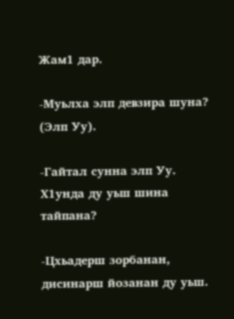Жам1 дар.

-Муьлха элп девзира шуна? (Элп Уу).

-Гайтал сунна элп Уу. Х1унда ду уьш шина тайпана?

-Цхьадерш зорбанан, дисинарш йозанан ду уьш.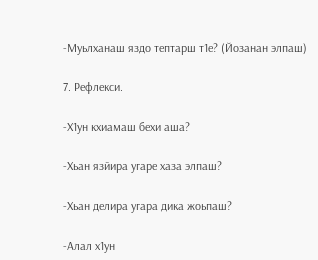-Муьлханаш яздо тептарш т1е? (Йозанан элпаш)

7. Рефлекси.

-Х1ун кхиамаш бехи аша?

-Хьан язйира угаре хаза элпаш?

-Хьан делира угара дика жоьпаш?

-Алал х1ун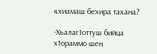кхиамаш бехира тахана?

-Хьалаг1оттуш бийца х1ораммо шен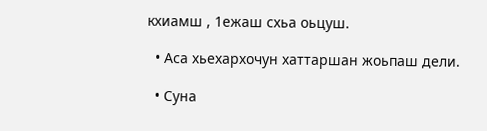кхиамш , 1ежаш схьа оьцуш.

  • Аса хьехархочун хаттаршан жоьпаш дели.

  • Суна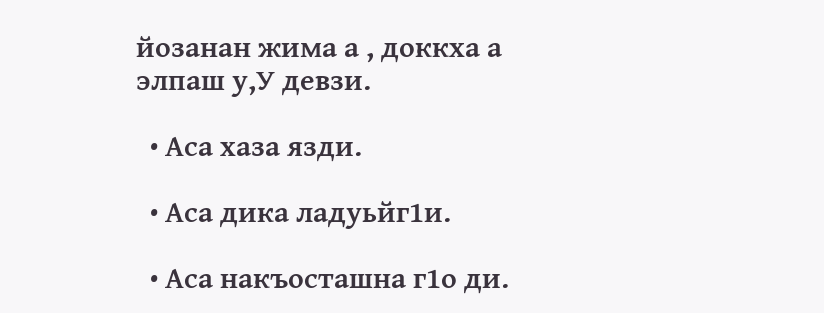йозанан жима а , доккха а элпаш у,У девзи.

  • Аса хаза язди.

  • Аса дика ладуьйг1и.

  • Аса накъосташна г1о ди.